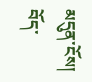མདུན་ངོས།
བོད་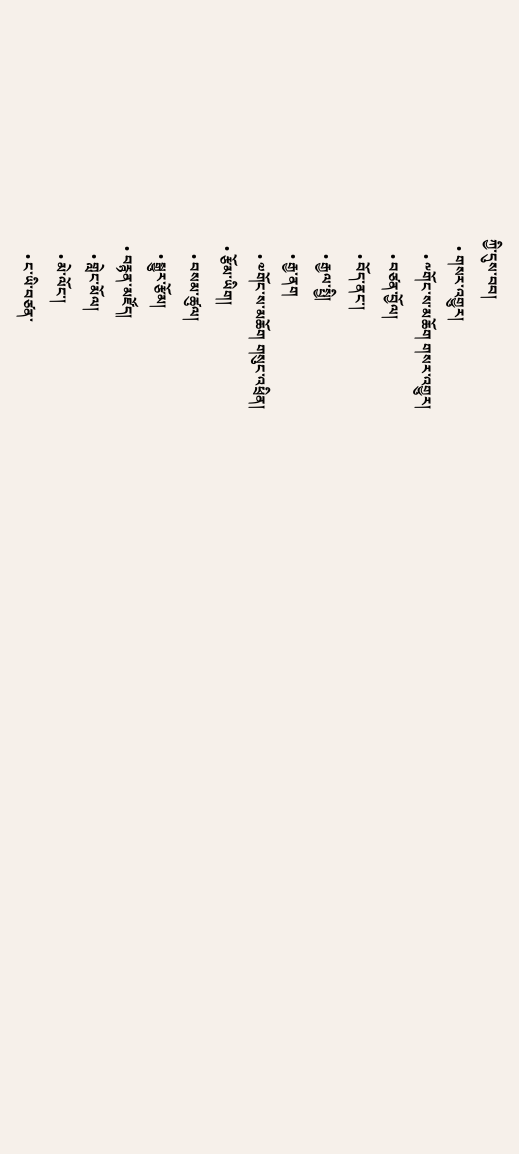ཀྱི་དུས་བབ།
  • གསར་འགྱུར།
    • ༸གོང་ས་མཆོག གསར་འགྱུར།
    • བཙན་བྱོལ།
    • བོད་ནང་།
    • རྒྱལ་སྤྱི།
    • རྒྱ་ནག
    • ༧གོང་ས་མཆོག གསུང་འཕྲིན།
  • རྩོམ་ཡིག།
    • བསམ་ཚུལ།
    • སྒྱུར་རྩོམ།
  • བརྙན་མཛོད།
    • གླེང་མོལ།
    • མེ་ལོང་།
    • ང་ཡི་བཙན་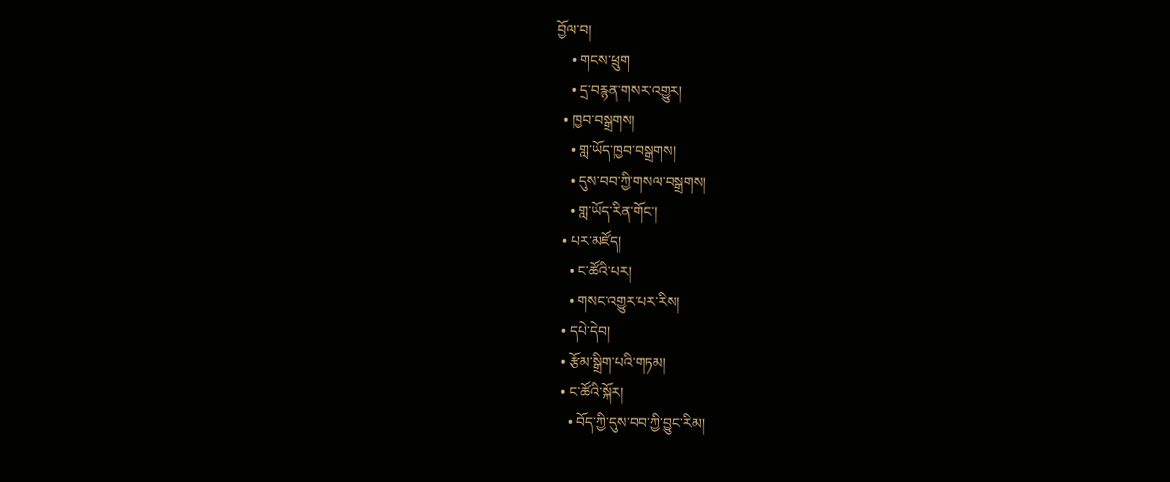བྱོལ་བ།
    • གངས་ཕྲུག
    • དྲ་བརྙན་གསར་འགྱུར།
  • ཁྱབ་བསྒྲགས།
    • གླ་ཡོད་ཁྱབ་བསྒྲགས།
    • དུས་བབ་ཀྱི་གསལ་བསྒྲགས།
    • གླ་ཡོད་རིན་གོང་།
  • པར་མཛོད།
    • ང་ཚོའི་པར།
    • གསང་འགྱུར་པར་རིས།
  • དཔེ་དེབ།
  • རྩོམ་སྒྲིག་པའི་གཏམ།
  • ང་ཚོའི་སྐོར།
    • བོད་ཀྱི་དུས་བབ་ཀྱི་བྱུང་རིམ།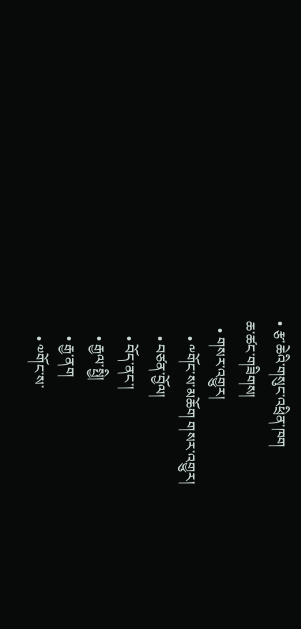• རྩ་ཆེའི་གསུང་འཕྲིན་ཁག
ཆ་ཚང་གཟིགས།
  • གསར་འགྱུར།
    • ༸གོང་ས་མཆོག གསར་འགྱུར།
    • བཙན་བྱོལ།
    • བོད་ནང་།
    • རྒྱལ་སྤྱི།
    • རྒྱ་ནག
    • ༧གོང་ས་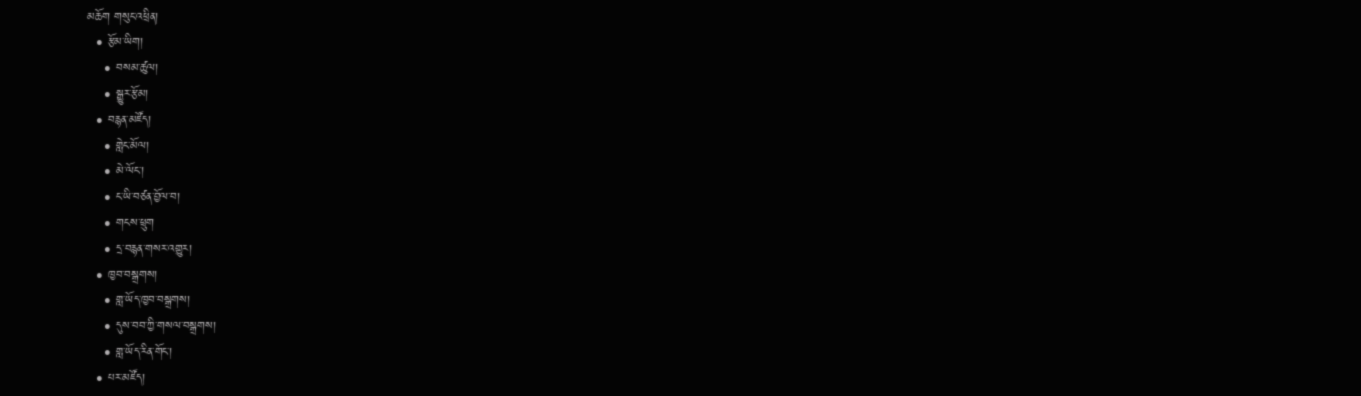མཆོག གསུང་འཕྲིན།
  • རྩོམ་ཡིག།
    • བསམ་ཚུལ།
    • སྒྱུར་རྩོམ།
  • བརྙན་མཛོད།
    • གླེང་མོལ།
    • མེ་ལོང་།
    • ང་ཡི་བཙན་བྱོལ་བ།
    • གངས་ཕྲུག
    • དྲ་བརྙན་གསར་འགྱུར།
  • ཁྱབ་བསྒྲགས།
    • གླ་ཡོད་ཁྱབ་བསྒྲགས།
    • དུས་བབ་ཀྱི་གསལ་བསྒྲགས།
    • གླ་ཡོད་རིན་གོང་།
  • པར་མཛོད།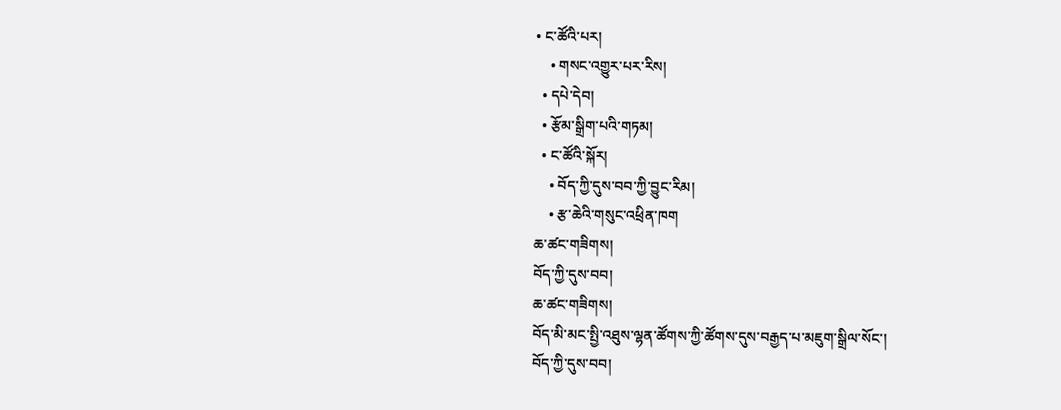• ང་ཚོའི་པར།
    • གསང་འགྱུར་པར་རིས།
  • དཔེ་དེབ།
  • རྩོམ་སྒྲིག་པའི་གཏམ།
  • ང་ཚོའི་སྐོར།
    • བོད་ཀྱི་དུས་བབ་ཀྱི་བྱུང་རིམ།
    • རྩ་ཆེའི་གསུང་འཕྲིན་ཁག
ཆ་ཚང་གཟིགས།
བོད་ཀྱི་དུས་བབ།
ཆ་ཚང་གཟིགས།
བོད་མི་མང་སྤྱི་འཐུས་ལྷན་ཚོགས་ཀྱི་ཚོགས་དུས་བརྒྱད་པ་མཇུག་སྒྲིལ་སོང་།
བོད་ཀྱི་དུས་བབ།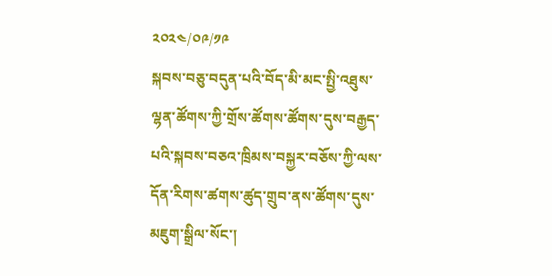༢༠༢༤/༠༩/༡༩
སྐབས་བཅུ་བདུན་པའི་བོད་མི་མང་སྤྱི་འཐུས་ལྷན་ཚོགས་ཀྱི་གྲོས་ཚོགས་ཚོགས་དུས་བརྒྱད་པའི་སྐབས་བཅའ་ཁྲིམས་བསྐྱར་བཅོས་ཀྱི་ལས་དོན་རིགས་ཚགས་ཚུད་གྲུབ་ནས་ཚོགས་དུས་མཇུག་སྒྲིལ་སོང་།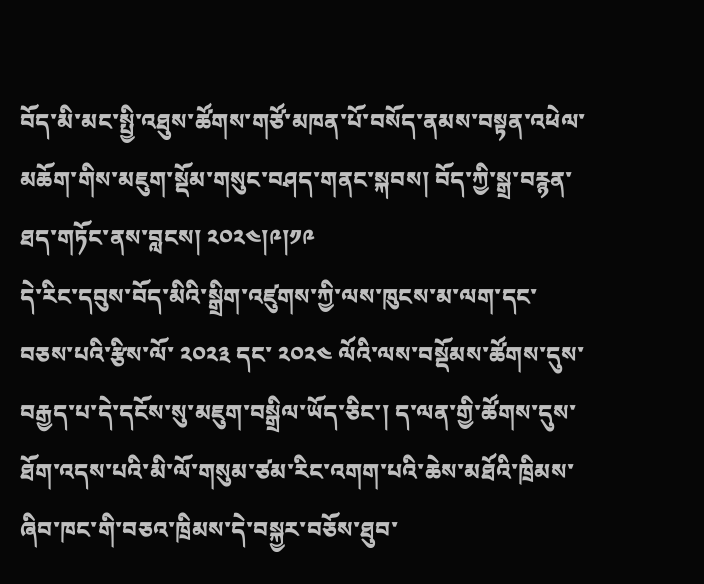བོད་མི་མང་སྤྱི་འཐུས་ཚོགས་གཙོ་མཁན་པོ་བསོད་ནམས་བསྟན་འཕེལ་མཆོག་གིས་མཇུག་སྡོམ་གསུང་བཤད་གནང་སྐབས། བོད་ཀྱི་སྒྲ་བརྙན་ཐད་གཏོང་ནས་བླངས། ༢༠༢༤།༩།༡༩
དེ་རིང་དབུས་བོད་མིའི་སྒྲིག་འཛུགས་ཀྱི་ལས་ཁུངས་མ་ལག་དང་བཅས་པའི་རྩིས་ལོ་ ༢༠༢༣ དང་ ༢༠༢༤ ལོའི་ལས་བསྡོམས་ཚོགས་དུས་བརྒྱད་པ་དེ་དངོས་སུ་མཇུག་བསྒྲིལ་ཡོད་ཅིང་། ད་ལན་གྱི་ཚོགས་དུས་ཐོག་འདས་པའི་མི་ལོ་གསུམ་ཙམ་རིང་འགག་པའི་ཆེས་མཐོའི་ཁྲིམས་ཞིབ་ཁང་གི་བཅའ་ཁྲིམས་དེ་བསྐྱར་བཅོས་ཐུབ་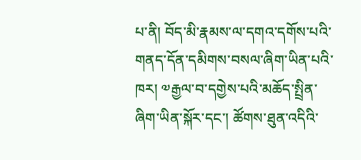པ་ནི། བོད་མི་རྣམས་ལ་དགའ་དགོས་པའི་གནད་དོན་དམིགས་བསལ་ཞིག་ཡིན་པའི་ཁར། ༧རྒྱལ་བ་དགྱེས་པའི་མཆོད་སྤྲིན་ཞིག་ཡིན་སྐོར་དང་། ཚོགས་ཐུན་འདིའི་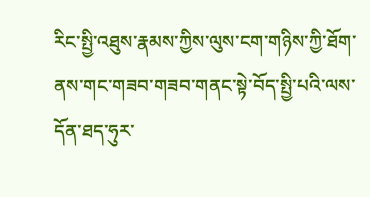རིང་སྤྱི་འཐུས་རྣམས་ཀྱིས་ལུས་ངག་གཉིས་ཀྱི་ཐོག་ནས་གང་གཟབ་གཟབ་གནང་སྟེ་བོད་སྤྱི་པའི་ལས་དོན་ཐད་ཧུར་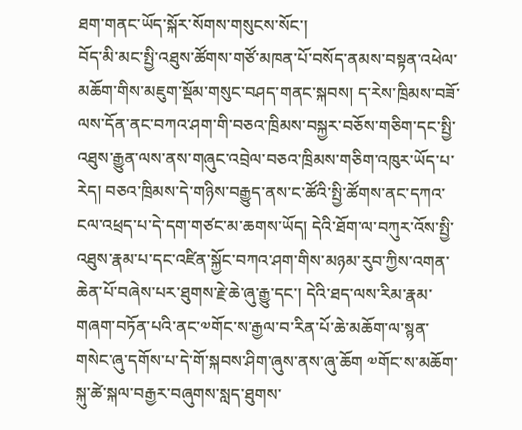ཐག་གནང་ཡོད་སྐོར་སོགས་གསུངས་སོང་།
བོད་མི་མང་སྤྱི་འཐུས་ཚོགས་གཙོ་མཁན་པོ་བསོད་ནམས་བསྟན་འཕེལ་མཆོག་གིས་མཇུག་སྡོམ་གསུང་བཤད་གནང་སྐབས། ད་རེས་ཁྲིམས་བཟོ་ལས་དོན་ནང་བཀའ་ཤག་གི་བཅའ་ཁྲིམས་བསྐྱར་བཅོས་གཅིག་དང་སྤྱི་འཐུས་རྒྱུན་ལས་ནས་གཞུང་འབྲེལ་བཅའ་ཁྲིམས་གཅིག་འཁུར་ཡོད་པ་རེད། བཅའ་ཁྲིམས་དེ་གཉིས་བརྒྱུད་ནས་ང་ཚོའི་སྤྱི་ཚོགས་ནང་དཀའ་ངལ་འཕྲད་པ་དེ་དག་གཙང་མ་ཆགས་ཡོད། དེའི་ཐོག་ལ་བཀུར་འོས་སྤྱི་འཐུས་རྣམ་པ་དང་འཛིན་སྐྱོང་བཀའ་ཤག་གིས་མཉམ་རུབ་ཀྱིས་འགན་ཆེན་པོ་བཞེས་པར་ཐུགས་རྗེ་ཆེ་ཞུ་རྒྱུ་དང་། དེའི་ཐད་ལས་རིམ་རྣམ་གཞག་བཏོན་པའི་ནང་༧གོང་ས་རྒྱལ་བ་རིན་པོ་ཆེ་མཆོག་ལ་སྙན་གསེང་ཞུ་དགོས་པ་དེ་གོ་སྐབས་ཤིག་ཞུས་ནས་ཞུ་ཆོག ༧གོང་ས་མཆོག་སྐུ་ཚེ་སྐལ་བརྒྱར་བཞུགས་སླད་ཐུགས་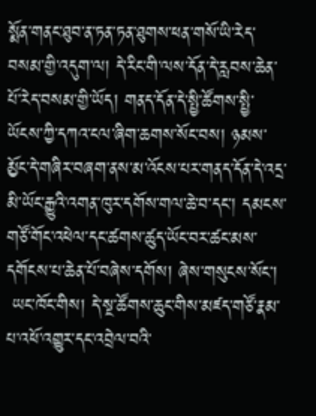སྨོན་གནང་ཐུབ་ན་ཏན་ཏན་ཐུགས་ཕན་གསོ་ཡི་རེད་བསམ་གྱི་འདུག་ལ། དེ་རིང་གི་ལས་དོན་དེ་རླབས་ཆེན་པོ་རེད་བསམ་གྱི་ཡོད། གནད་དོན་དེ་སྤྱི་ཚོགས་སྤྱི་ཡོངས་ཀྱི་དཀའ་ངལ་ཞིག་ཆགས་སོང་བས། ཉམས་མྱོང་དེ་གཞིར་བཞག་ནས་མ་འོངས་པར་གནད་དོན་དེ་འདྲ་མི་ཡོང་རྒྱུའི་འགན་ཁུར་དགོས་གལ་ཆེ་བ་དང་། དམངས་གཙོ་གོང་འཕེལ་དང་ཚགས་ཚུད་ཡོང་བར་ཚང་མས་དགོངས་པ་ཆེན་པོ་བཞེས་དགོས། ཞེས་གསུངས་སོང་།
 ཡང་ཁོང་གིས། དེ་སྔ་ཚོགས་ཆུང་གིས་མཛད་གཙོ་རྣམ་པ་འཕོ་འགྱུར་དང་འབྲེལ་བའི་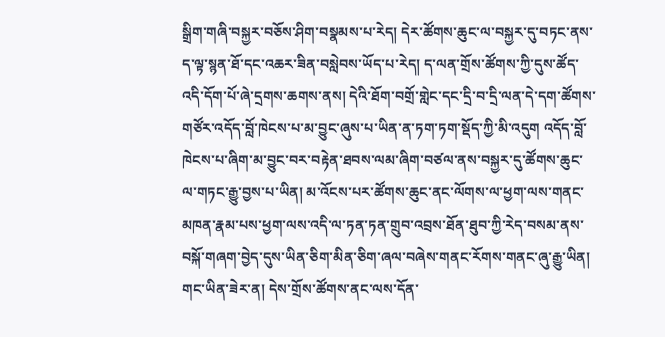སྒྲིག་གཞི་བསྐྱར་བཅོས་ཤིག་བསྣམས་པ་རེད། དེར་ཚོགས་ཆུང་ལ་བསྐྱར་དུ་བཏང་ནས་ད་ལྟ་སྙན་ཐོ་དང་འཆར་ཟིན་བསླེབས་ཡོད་པ་རེད། ད་ལན་གྲོས་ཚོགས་ཀྱི་དུས་ཚོད་འདི་དོག་པོ་ཞེ་དྲགས་ཆགས་ནས། དེའི་ཐོག་བགྲོ་གླེང་དང་དྲི་བ་དྲི་ལན་དེ་དག་ཚོགས་གཙོར་འདོད་བློ་ཁེངས་པ་མ་བྱུང་ཞུས་པ་ཡིན་ན་ཏག་ཏག་སྡོད་ཀྱི་མི་འདུག འདོད་བློ་ཁེངས་པ་ཞིག་མ་བྱུང་བར་བརྟེན་ཐབས་ལམ་ཞིག་བཙལ་ནས་བསྐྱར་དུ་ཚོགས་ཆུང་ལ་གཏང་རྒྱུ་བྱས་པ་ཡིན། མ་འོངས་པར་ཚོགས་ཆུང་ནང་ལོགས་ལ་ཕྱག་ལས་གནང་མཁན་རྣམ་པས་ཕྱག་ལས་འདི་ལ་ཏན་ཏན་གྲུབ་འབྲས་ཐོན་ཐུབ་ཀྱི་རེད་བསམ་ནས་བསྐོ་གཞག་བྱེད་དུས་ཡིན་ཅིག་མིན་ཅིག་ཞལ་བཞེས་གནང་རོགས་གནང་ཞུ་རྒྱུ་ཡིན། གང་ཡིན་ཟེར་ན། དེས་གྲོས་ཚོགས་ནང་ལས་དོན་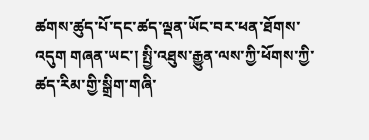ཚགས་ཚུད་པོ་དང་ཚད་ལྡན་ཡོང་བར་ཕན་ཐོགས་འདུག གཞན་ཡང་། སྤྱི་འཐུས་རྒྱུན་ལས་ཀྱི་ཕོགས་ཀྱི་ཚད་རིམ་གྱི་སྒྲིག་གཞི་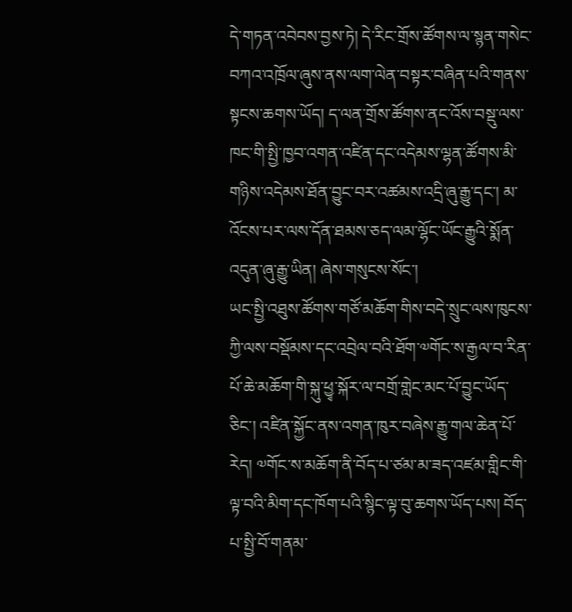དེ་གཏན་འབེབས་བྱས་ཏེ། དེ་རིང་གྲོས་ཚོགས་ལ་སྙན་གསེང་བཀའ་འཁྲོལ་ཞུས་ནས་ལག་ལེན་བསྟར་བཞིན་པའི་གནས་སྟངས་ཆགས་ཡོད། ད་ལན་གྲོས་ཚོགས་ནང་འོས་བསྡུ་ལས་ཁང་གི་སྤྱི་ཁྱབ་འགན་འཛིན་དང་འདེམས་ལྷན་ཚོགས་མི་གཉིས་འདེམས་ཐོན་བྱུང་བར་འཚམས་འདྲི་ཞུ་རྒྱུ་དང་། མ་འོངས་པར་ལས་དོན་ཐམས་ཅད་ལམ་ལྷོང་ཡོང་རྒྱུའི་སྨོན་འདུན་ཞུ་རྒྱུ་ཡིན། ཞེས་གསུངས་སོང་།
ཡང་སྤྱི་འཐུས་ཚོགས་གཙོ་མཆོག་གིས་བདེ་སྲུང་ལས་ཁུངས་ཀྱི་ལས་བསྡོམས་དང་འབྲེལ་བའི་ཐོག་༧གོང་ས་རྒྱལ་བ་རིན་པོ་ཆེ་མཆོག་གི་སྐུ་ཕྱྭ་སྐོར་ལ་བགྲོ་གླེང་མང་པོ་བྱུང་ཡོད་ཅིང་། འཛིན་སྐྱོང་ནས་འགན་ཁུར་བཞེས་རྒྱུ་གལ་ཆེན་པོ་རེད། ༧གོང་ས་མཆོག་ནི་བོད་པ་ཙམ་མ་ཟད་འཛམ་གླིང་གི་ལྟ་བའི་མིག་དང་ཁོག་པའི་སྙིང་ལྟ་བུ་ཆགས་ཡོད་པས། བོད་པ་སྤྱི་བོ་གནམ་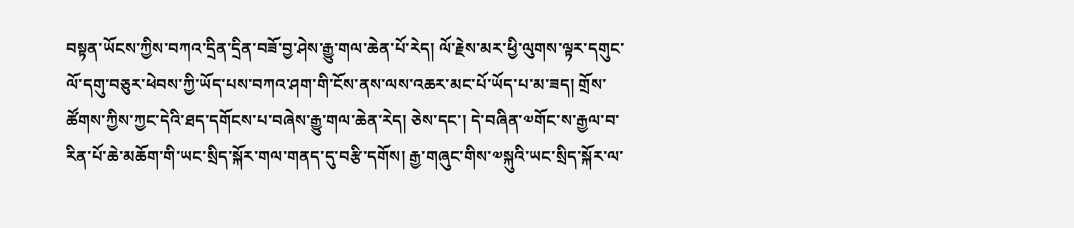བསྟན་ཡོངས་ཀྱིས་བཀའ་དྲིན་དྲིན་བཟོ་བྱ་ཤེས་རྒྱུ་གལ་ཆེན་པོ་རེད། ལོ་རྗེས་མར་ཕྱི་ལུགས་ལྟར་དགུང་ལོ་དགུ་བཅུར་ཕེབས་ཀྱི་ཡོད་པས་བཀའ་ཤག་གི་ངོས་ནས་ལས་འཆར་མང་པོ་ཡོད་པ་མ་ཟད། གྲོས་ཚོགས་ཀྱིས་ཀྱང་དེའི་ཐད་དགོངས་པ་བཞེས་རྒྱུ་གལ་ཆེན་རེད། ཅེས་དང་། དེ་བཞིན་༧གོང་ས་རྒྱལ་བ་རིན་པོ་ཆེ་མཆོག་གི་ཡང་སྲིད་སྐོར་གལ་གནད་དུ་བརྩི་དགོས། རྒྱ་གཞུང་གིས་༧སྐུའི་ཡང་སྲིད་སྐོར་ལ་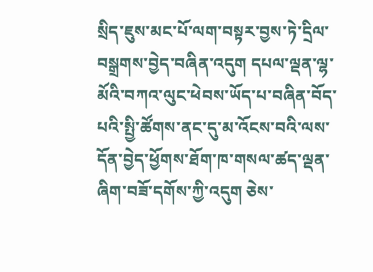སྲིད་ཇུས་མང་པོ་ལག་བསྟར་བྱས་ཏེ་དྲིལ་བསྒྲགས་བྱེད་བཞིན་འདུག དཔལ་ལྡན་ལྷ་མོའི་བཀའ་ལུང་ཕེབས་ཡོད་པ་བཞིན་བོད་པའི་སྤྱི་ཚོགས་ནང་དུ་མ་འོངས་བའི་ལས་དོན་བྱེད་ཕྱོགས་ཐོག་ཁ་གསལ་ཚད་ལྡན་ཞིག་བཟོ་དགོས་ཀྱི་འདུག ཅེས་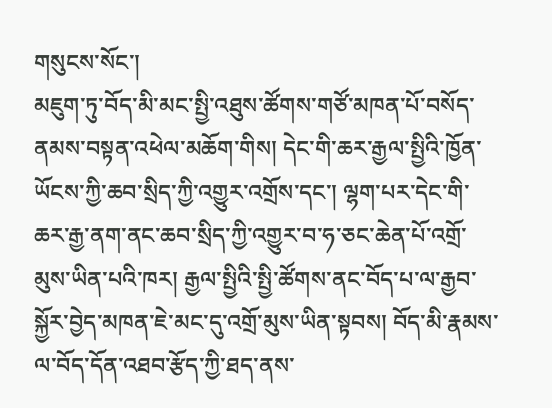གསུངས་སོང་།
མཇུག་ཏུ་བོད་མི་མང་སྤྱི་འཐུས་ཚོགས་གཙོ་མཁན་པོ་བསོད་ནམས་བསྟན་འཕེལ་མཆོག་གིས། དེང་གི་ཆར་རྒྱལ་སྤྱིའི་ཁྱོན་ཡོངས་ཀྱི་ཆབ་སྲིད་ཀྱི་འགྱུར་འགྲོས་དང་། ལྷག་པར་དེང་གི་ཆར་རྒྱ་ནག་ནང་ཆབ་སྲིད་ཀྱི་འགྱུར་བ་ཧ་ཅང་ཆེན་པོ་འགྲོ་མུས་ཡིན་པའི་ཁར། རྒྱལ་སྤྱིའི་སྤྱི་ཚོགས་ནང་བོད་པ་ལ་རྒྱབ་སྐྱོར་བྱེད་མཁན་ཇེ་མང་དུ་འགྲོ་མུས་ཡིན་སྟབས། བོད་མི་རྣམས་ལ་བོད་དོན་འཐབ་རྩོད་ཀྱི་ཐད་ནས་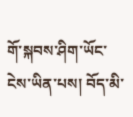གོ་སྐབས་ཤིག་ཡོང་ངེས་ཡིན་པས། བོད་མི་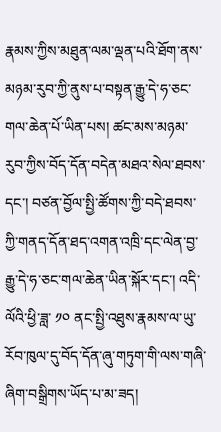རྣམས་ཀྱིས་མཐུན་ལམ་ལྡན་པའི་ཐོག་ནས་མཉམ་རུབ་ཀྱི་ནུས་པ་བསྟན་རྒྱུ་དེ་ཧ་ཅང་གལ་ཆེན་པོ་ཡིན་པས། ཚང་མས་མཉམ་རུབ་ཀྱིས་བོད་དོན་བདེན་མཐའ་སེལ་ཐབས་དང་། བཙན་བྱོལ་སྤྱི་ཚོགས་ཀྱི་བདེ་ཐབས་ཀྱི་གནད་དོན་ཐད་འགན་འཁྲི་དང་ལེན་བྱ་རྒྱུ་དེ་ཧ་ཅང་གལ་ཆེན་ཡིན་སྐོར་དང་། འདི་ལོའི་ཕྱི་ཟླ་ ༡༠ ནང་སྤྱི་འཐུས་རྣམས་ལ་ཡུ་རོབ་ཁུལ་དུ་བོད་དོན་ཞུ་གཏུག་གི་ལས་གཞི་ཞིག་བསྒྲིགས་ཡོད་པ་མ་ཟད།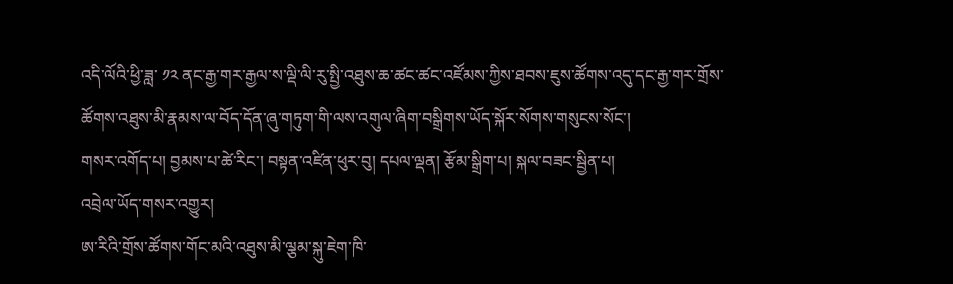འདི་ལོའི་ཕྱི་ཟླ་ ༡༢ ནང་རྒྱ་གར་རྒྱལ་ས་ལྡི་ལི་རུ་སྤྱི་འཐུས་ཆ་ཚང་ཚང་འཛོམས་ཀྱིས་ཐབས་ཇུས་ཚོགས་འདུ་དང་རྒྱ་གར་གྲོས་ཚོགས་འཐུས་མི་རྣམས་ལ་བོད་དོན་ཞུ་གཏུག་གི་ལས་འགུལ་ཞིག་བསྒྲིགས་ཡོད་སྐོར་སོགས་གསུངས་སོང་།
གསར་འགོད་པ། བྱམས་པ་ཚེ་རིང་། བསྟན་འཛིན་ཕུར་བུ། དཔལ་ལྡན། རྩོམ་སྒྲིག་པ། སྐལ་བཟང་སྦྱིན་པ།
འབྲེལ་ཡོད་གསར་འགྱུར།
ཨ་རིའི་གྲོས་ཚོགས་གོང་མའི་འཐུས་མི་ལྕམ་སྐུ་ཇེག་ཁི་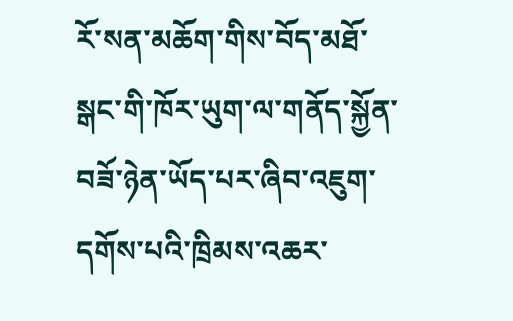རོ་སན་མཆོག་གིས་བོད་མཐོ་སྒང་གི་ཁོར་ཡུག་ལ་གནོད་སྐྱོན་བཟོ་ཉེན་ཡོད་པར་ཞིབ་འཇུག་དགོས་པའི་ཁྲིམས་འཆར་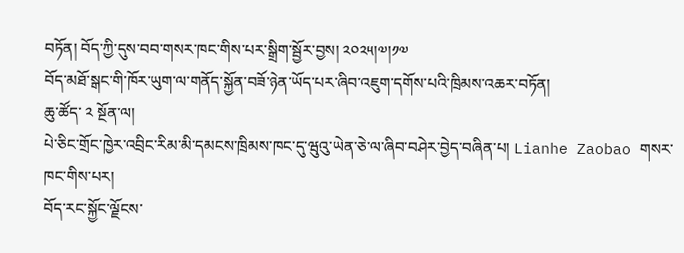བཏོན། བོད་ཀྱི་དུས་བབ་གསར་ཁང་གིས་པར་སྒྲིག་སྦྱོར་བྱས། ༢༠༢༥།༧།༡༧
བོད་མཐོ་སྒང་གི་ཁོར་ཡུག་ལ་གནོད་སྐྱོན་བཟོ་ཉེན་ཡོད་པར་ཞིབ་འཇུག་དགོས་པའི་ཁྲིམས་འཆར་བཏོན།
ཆུ་ཚོད་ ༢ སྔོན་ལ།
པེ་ཅིང་གྲོང་ཁྱེར་འབྲིང་རིམ་མི་དམངས་ཁྲིམས་ཁང་དུ་ཝུའུ་ཡེན་ཅེ་ལ་ཞིབ་བཤེར་བྱེད་བཞིན་པ། Lianhe Zaobao གསར་ཁང་གིས་པར།
བོད་རང་སྐྱོང་ལྗོངས་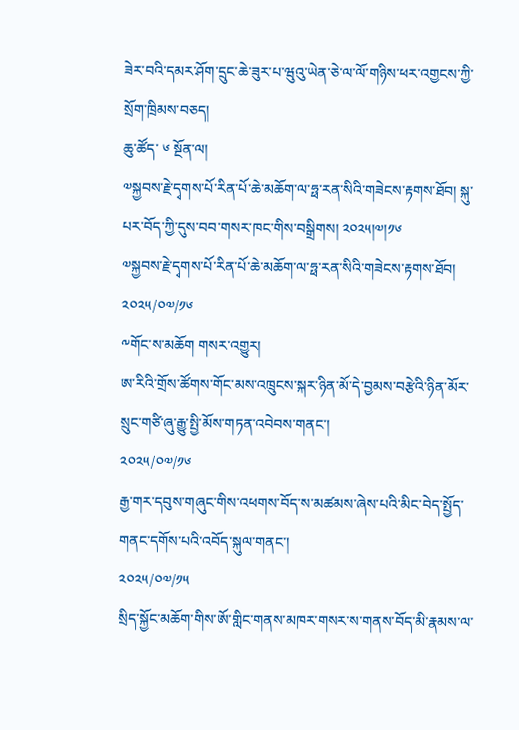ཟེར་བའི་དམར་ཤོག་དྲུང་ཆེ་ཟུར་པ་ཝུའུ་ཡེན་ཅེ་ལ་ལོ་གཉིས་ཕར་འགྱངས་ཀྱི་སྲོག་ཁྲིམས་བཅད།
ཆུ་ཚོད་ ༦ སྔོན་ལ།
༧སྐྱབས་རྗེ་དྭགས་པོ་རིན་པོ་ཆེ་མཆོག་ལ་ཧྥ་རན་སིའི་གཟེངས་རྟགས་ཐོབ། སྐུ་པར་བོད་ཀྱི་དུས་བབ་གསར་ཁང་གིས་བསྒྲིགས། ༢༠༢༥།༧།༡༦
༧སྐྱབས་རྗེ་དྭགས་པོ་རིན་པོ་ཆེ་མཆོག་ལ་ཧྥ་རན་སིའི་གཟེངས་རྟགས་ཐོབ།
༢༠༢༥/༠༧/༡༦
༸གོང་ས་མཆོག གསར་འགྱུར།
ཨ་རིའི་གྲོས་ཚོགས་གོང་མས་འཁྲུངས་སྐར་ཉིན་མོ་དེ་བྱམས་བརྩེའི་ཉིན་མོར་སྲུང་གཙི་ཞུ་རྒྱུ་སྤྱི་མོས་གཏན་འབེབས་གནང་།
༢༠༢༥/༠༧/༡༦
རྒྱ་གར་དབུས་གཞུང་གིས་འཕགས་བོད་ས་མཚམས་ཞེས་པའི་མིང་བེད་སྤྱོད་གནང་དགོས་པའི་འབོད་སྐུལ་གནང་།
༢༠༢༥/༠༧/༡༥
སྲིད་སྐྱོང་མཆོག་གིས་ཨོ་གླིང་གནས་མཁར་གསར་ས་གནས་བོད་མི་རྣམས་ལ་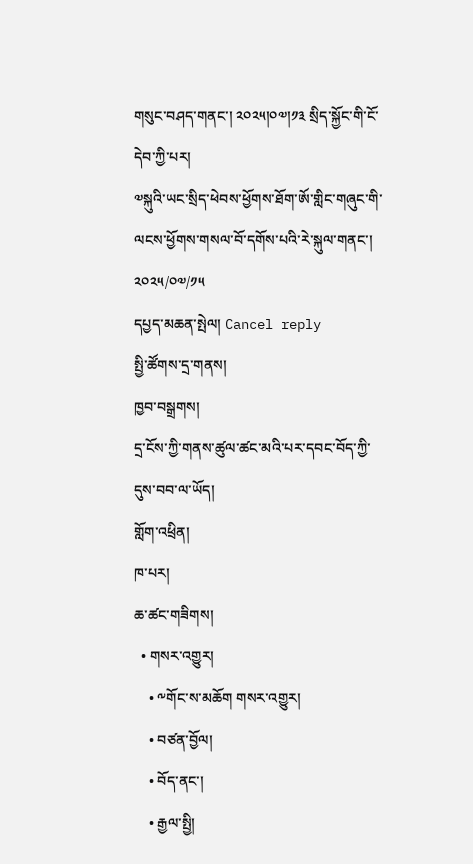གསུང་བཤད་གནང་། ༢༠༢༥།༠༧།༡༣ སྲིད་སྐྱོང་གི་ངོ་དེབ་ཀྱི་པར།
༧སྐུའི་ཡང་སྲིད་ཕེབས་ཕྱོགས་ཐོག་ཨོ་གླིང་གཞུང་གི་ལངས་ཕྱོགས་གསལ་བོ་དགོས་པའི་རེ་སྐུལ་གནང་།
༢༠༢༥/༠༧/༡༥
དཔྱད་མཆན་སྤེལ། Cancel reply
སྤྱི་ཚོགས་དྲ་གནས།
ཁྱབ་བསྒྲགས།
དྲ་ངོས་ཀྱི་གནས་ཚུལ་ཚང་མའི་པར་དབང་བོད་ཀྱི་དུས་བབ་ལ་ཡོད།
གློག་འཕྲིན།
ཁ་པར།
ཆ་ཚང་གཟིགས།
  • གསར་འགྱུར།
    • ༸གོང་ས་མཆོག གསར་འགྱུར།
    • བཙན་བྱོལ།
    • བོད་ནང་།
    • རྒྱལ་སྤྱི།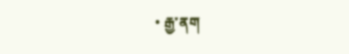• རྒྱ་ནག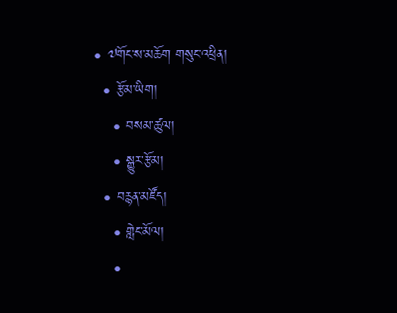• ༧གོང་ས་མཆོག གསུང་འཕྲིན།
  • རྩོམ་ཡིག།
    • བསམ་ཚུལ།
    • སྒྱུར་རྩོམ།
  • བརྙན་མཛོད།
    • གླེང་མོལ།
    •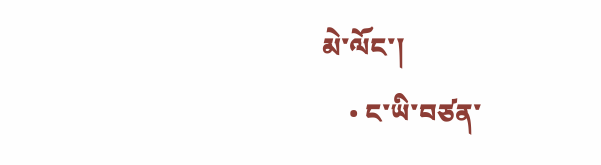མེ་ལོང་།
    • ང་ཡི་བཙན་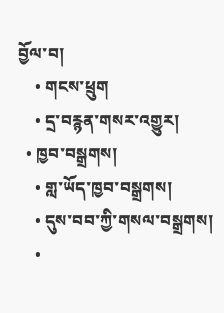བྱོལ་བ།
    • གངས་ཕྲུག
    • དྲ་བརྙན་གསར་འགྱུར།
  • ཁྱབ་བསྒྲགས།
    • གླ་ཡོད་ཁྱབ་བསྒྲགས།
    • དུས་བབ་ཀྱི་གསལ་བསྒྲགས།
    •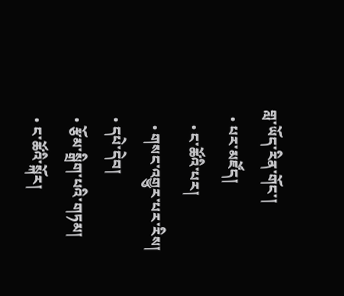གླ་ཡོད་རིན་གོང་།
  • པར་མཛོད།
    • ང་ཚོའི་པར།
    • གསང་འགྱུར་པར་རིས།
  • དཔེ་དེབ།
  • རྩོམ་སྒྲིག་པའི་གཏམ།
  • ང་ཚོའི་སྐོར།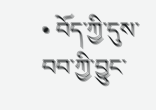• བོད་ཀྱི་དུས་བབ་ཀྱི་བྱུང་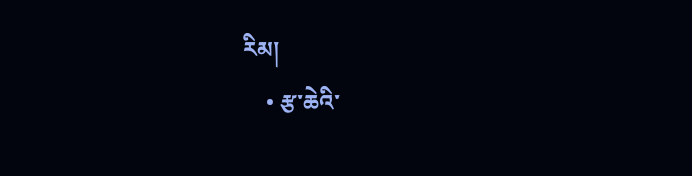རིམ།
    • རྩ་ཆེའི་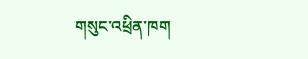གསུང་འཕྲིན་ཁག